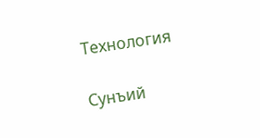Технология

Сунъий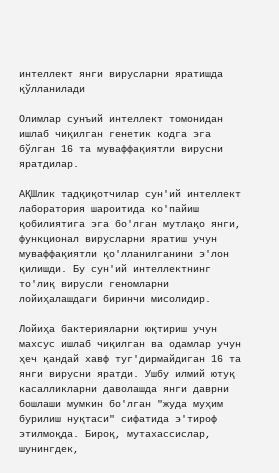интеллект янги вирусларни яратишда қўлланилади

Олимлар сунъий интеллект томонидан ишлаб чиқилган генетик кодга эга бўлган 16 та муваффақиятли вирусни яратдилар.

АҚШлик тадқиқотчилар сун'ий интеллект лаборатория шароитида ко'пайиш қобилиятига эга бо'лган мутлақо янги, функционал вирусларни яратиш учун муваффақиятли қо'лланилганини э'лон қилишди. Бу сун'ий интеллектнинг то'лиқ вирусли геномларни лойиҳалашдаги биринчи мисолидир.

Лойиҳа бактерияларни юқтириш учун махсус ишлаб чиқилган ва одамлар учун ҳеч қандай хавф туг'дирмайдиган 16 та янги вирусни яратди. Ушбу илмий ютуқ касалликларни даволашда янги даврни бошлаши мумкин бо'лган "жуда муҳим бурилиш нуқтаси" сифатида э'тироф этилмоқда. Бироқ, мутахассислар, шунингдек,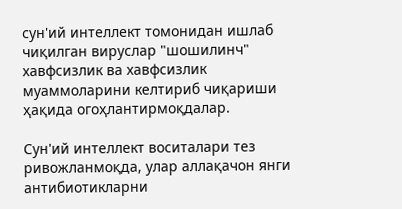сун'ий интеллект томонидан ишлаб чиқилган вируслар "шошилинч" хавфсизлик ва хавфсизлик муаммоларини келтириб чиқариши ҳақида огоҳлантирмоқдалар.

Сун'ий интеллект воситалари тез ривожланмоқда, улар аллақачон янги антибиотикларни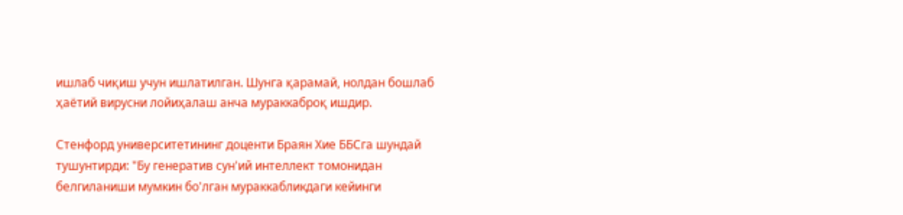ишлаб чиқиш учун ишлатилган. Шунга қарамай, нолдан бошлаб ҳаётий вирусни лойиҳалаш анча мураккаброқ ишдир.

Стенфорд университетининг доценти Браян Хие ББСга шундай тушунтирди: "Бу генератив сун'ий интеллект томонидан белгиланиши мумкин бо'лган мураккабликдаги кейинги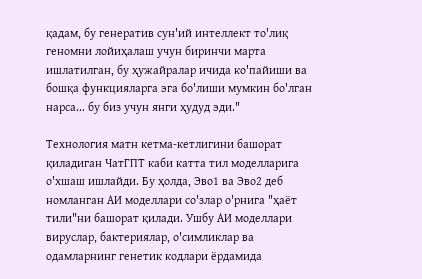қадам, бу генератив сун'ий интеллект то'лиқ геномни лойиҳалаш учун биринчи марта ишлатилган, бу ҳужайралар ичида ко'пайиши ва бошқа функцияларга эга бо'лиши мумкин бо'лган нарса... бу биз учун янги ҳудуд эди."

Технология матн кетма-кетлигини башорат қиладиган ЧатГПТ каби катта тил моделларига о'хшаш ишлайди. Бу ҳолда, Эво1 ва Эво2 деб номланган АИ моделлари со'злар о'рнига "ҳаёт тили"ни башорат қилади. Ушбу АИ моделлари вируслар, бактериялар, о'симликлар ва одамларнинг генетик кодлари ёрдамида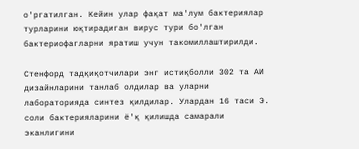о'ргатилган. Кейин улар фақат ма'лум бактериялар турларини юқтирадиган вирус тури бо'лган бактериофагларни яратиш учун такомиллаштирилди.

Стенфорд тадқиқотчилари энг истиқболли 302 та АИ дизайнларини танлаб олдилар ва уларни лабораторияда синтез қилдилар. Улардан 16 таси Э. соли бактерияларини ё'қ қилишда самарали эканлигини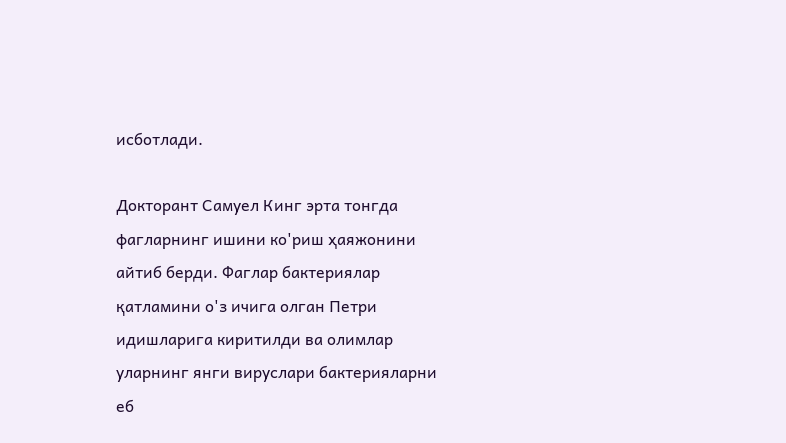исботлади.

Докторант Самуел Кинг эрта тонгда фагларнинг ишини ко'риш ҳаяжонини айтиб берди. Фаглар бактериялар қатламини о'з ичига олган Петри идишларига киритилди ва олимлар уларнинг янги вируслари бактерияларни еб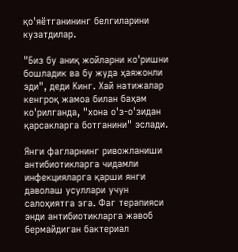қо'яётганининг белгиларини кузатдилар.

"Биз бу аниқ жойларни ко'ришни бошладик ва бу жуда ҳаяжонли эди", деди Кинг. Хай натижалар кенгроқ жамоа билан баҳам ко'рилганда, "хона о'з-о'зидан қарсакларга ботганини" эслади.

Янги фагларнинг ривожланиши антибиотикларга чидамли инфекцияларга қарши янги даволаш усуллари учун салоҳиятга эга. Фаг терапияси энди антибиотикларга жавоб бермайдиган бактериал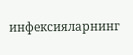инфексияларнинг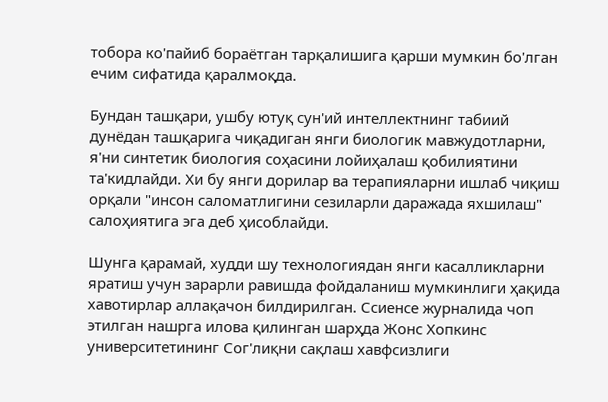тобора ко'пайиб бораётган тарқалишига қарши мумкин бо'лган ечим сифатида қаралмоқда.

Бундан ташқари, ушбу ютуқ сун'ий интеллектнинг табиий дунёдан ташқарига чиқадиган янги биологик мавжудотларни, я'ни синтетик биология соҳасини лойиҳалаш қобилиятини та'кидлайди. Хи бу янги дорилар ва терапияларни ишлаб чиқиш орқали "инсон саломатлигини сезиларли даражада яхшилаш" салоҳиятига эга деб ҳисоблайди.

Шунга қарамай, худди шу технологиядан янги касалликларни яратиш учун зарарли равишда фойдаланиш мумкинлиги ҳақида хавотирлар аллақачон билдирилган. Ссиенсе журналида чоп этилган нашрга илова қилинган шарҳда Жонс Хопкинс университетининг Сог'лиқни сақлаш хавфсизлиги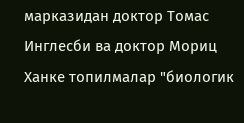марказидан доктор Томас Инглесби ва доктор Мориц Ханке топилмалар "биологик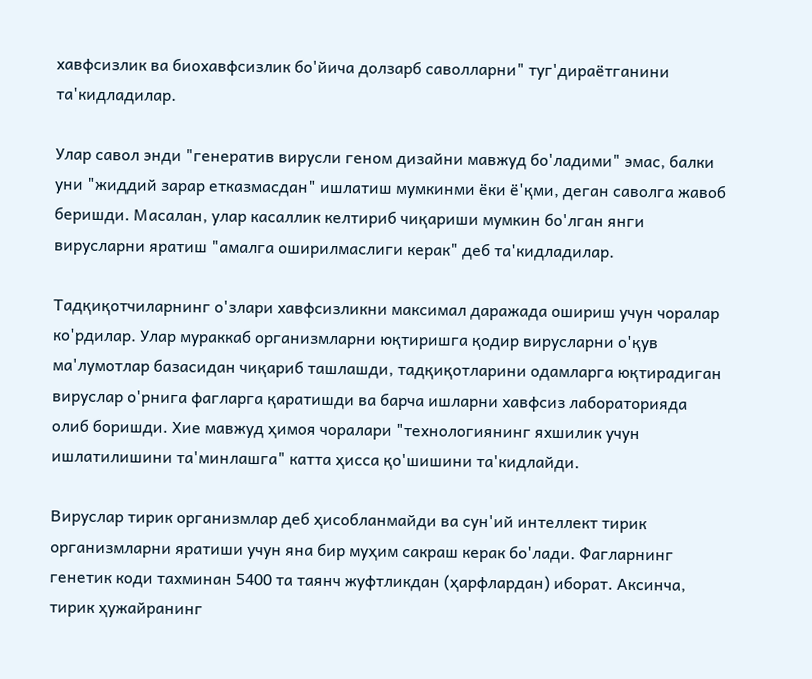хавфсизлик ва биохавфсизлик бо'йича долзарб саволларни" туг'дираётганини та'кидладилар.

Улар савол энди "генератив вирусли геном дизайни мавжуд бо'ладими" эмас, балки уни "жиддий зарар етказмасдан" ишлатиш мумкинми ёки ё'қми, деган саволга жавоб беришди. Масалан, улар касаллик келтириб чиқариши мумкин бо'лган янги вирусларни яратиш "амалга оширилмаслиги керак" деб та'кидладилар.

Тадқиқотчиларнинг о'злари хавфсизликни максимал даражада ошириш учун чоралар ко'рдилар. Улар мураккаб организмларни юқтиришга қодир вирусларни о'қув ма'лумотлар базасидан чиқариб ташлашди, тадқиқотларини одамларга юқтирадиган вируслар о'рнига фагларга қаратишди ва барча ишларни хавфсиз лабораторияда олиб боришди. Хие мавжуд ҳимоя чоралари "технологиянинг яхшилик учун ишлатилишини та'минлашга" катта ҳисса қо'шишини та'кидлайди.

Вируслар тирик организмлар деб ҳисобланмайди ва сун'ий интеллект тирик организмларни яратиши учун яна бир муҳим сакраш керак бо'лади. Фагларнинг генетик коди тахминан 5400 та таянч жуфтликдан (ҳарфлардан) иборат. Аксинча, тирик ҳужайранинг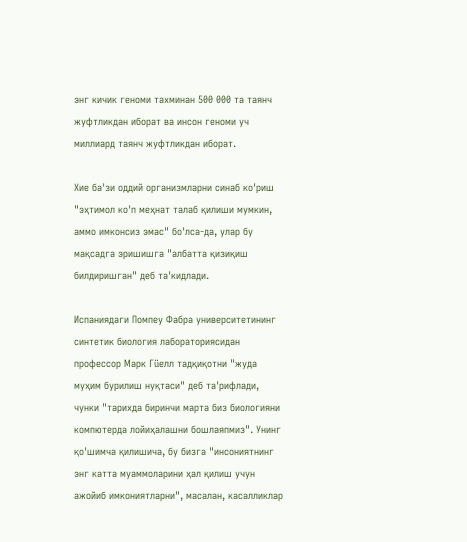энг кичик геноми тахминан 500 000 та таянч жуфтликдан иборат ва инсон геноми уч миллиард таянч жуфтликдан иборат.

Хие ба'зи оддий организмларни синаб ко'риш "эҳтимол ко'п меҳнат талаб қилиши мумкин, аммо имконсиз эмас" бо'лса-да, улар бу мақсадга эришишга "албатта қизиқиш билдиришган" деб та'кидлади.

Испаниядаги Помпеу Фабра университетининг синтетик биология лабораториясидан профессор Марк Гüелл тадқиқотни "жуда муҳим бурилиш нуқтаси" деб та'рифлади, чунки "тарихда биринчи марта биз биологияни компютерда лойиҳалашни бошлаяпмиз". Унинг қо'шимча қилишича, бу бизга "инсониятнинг энг катта муаммоларини ҳал қилиш учун ажойиб имкониятларни", масалан, касалликлар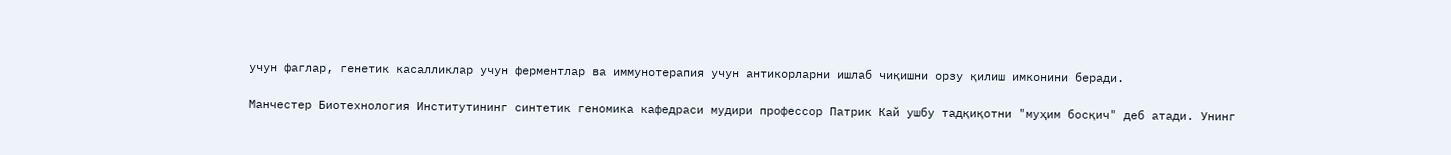учун фаглар, генетик касалликлар учун ферментлар ва иммунотерапия учун антикорларни ишлаб чиқишни орзу қилиш имконини беради.

Манчестер Биотехнология Институтининг синтетик геномика кафедраси мудири профессор Патрик Кай ушбу тадқиқотни "муҳим босқич" деб атади. Унинг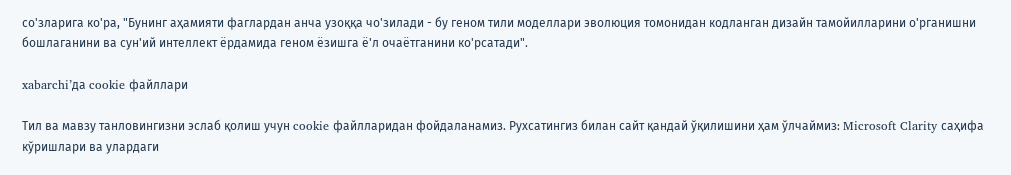со'зларига ко'ра, "Бунинг аҳамияти фаглардан анча узоққа чо'зилади - бу геном тили моделлари эволюция томонидан кодланган дизайн тамойилларини о'рганишни бошлаганини ва сун'ий интеллект ёрдамида геном ёзишга ё'л очаётганини ко'рсатади".

xabarchi’да cookie файллари

Тил ва мавзу танловингизни эслаб қолиш учун cookie файлларидан фойдаланамиз. Рухсатингиз билан сайт қандай ўқилишини ҳам ўлчаймиз: Microsoft Clarity саҳифа кўришлари ва улардаги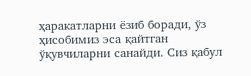ҳаракатларни ёзиб боради, ўз ҳисобимиз эса қайтган ўқувчиларни санайди. Сиз қабул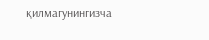қилмагунингизча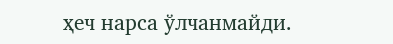ҳеч нарса ўлчанмайди.